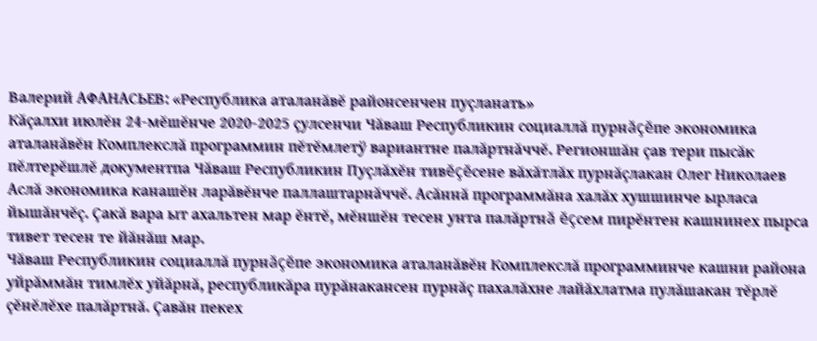Валерий АФАНАСЬЕВ: «Республика аталанăвĕ районсенчен пуçланать»
Кăçалхи июлĕн 24-мĕшĕнче 2020-2025 çулсенчи Чăваш Республикин социаллă пурнăçĕпе экономика аталанăвĕн Комплекслă программин пĕтĕмлетÿ вариантне палăртнăччĕ. Регионшăн çав тери пысăк пĕлтерĕшлĕ документпа Чăваш Республикин Пуçлăхĕн тивĕçĕсене вăхăтлăх пурнăçлакан Олег Николаев Аслă экономика канашĕн ларăвĕнче паллаштарнăччĕ. Асăннă программăна халăх хушшинче ырласа йышăнчĕç. Çакă вара ыт ахальтен мар ĕнтĕ, мĕншĕн тесен унта палăртнă ĕçсем пирĕнтен кашнинех пырса тивет тесен те йăнăш мар.
Чăваш Республикин социаллă пурнăçĕпе экономика аталанăвĕн Комплекслă программинче кашни района уйрăммăн тимлĕх уйăрнă, республикăра пурăнакансен пурнăç пахалăхне лайăхлатма пулăшакан тĕрлĕ çĕнĕлĕхе палăртнă. Çавăн пекех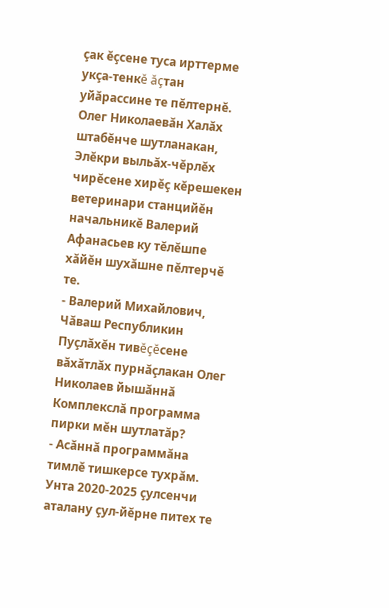çак ĕçсене туса ирттерме укçа-тенкĕ ăçтан уйăрассине те пĕлтернĕ. Олег Николаевăн Халăх штабĕнче шутланакан, Элĕкри выльăх-чĕрлĕх чирĕсене хирĕç кĕрешекен ветеринари станцийĕн начальникĕ Валерий Афанасьев ку тĕлĕшпе хăйĕн шухăшне пĕлтерчĕ те.
- Валерий Михайлович, Чăваш Республикин Пуçлăхĕн тивĕçĕсене вăхăтлăх пурнăçлакан Олег Николаев йышăннă Комплекслă программа пирки мĕн шутлатăр?
- Асăннă программăна тимлĕ тишкерсе тухрăм. Унта 2020-2025 çулсенчи аталану çул-йĕрне питех те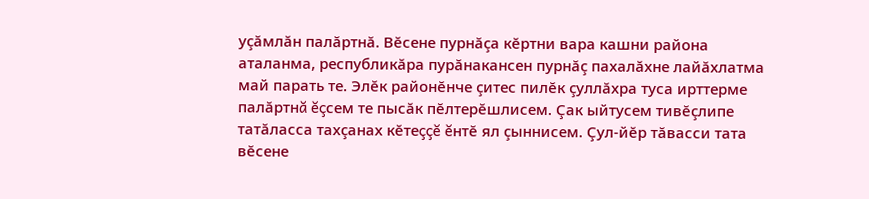уçăмлăн палăртнă. Вĕсене пурнăçа кĕртни вара кашни района аталанма, республикăра пурăнакансен пурнăç пахалăхне лайăхлатма май парать те. Элĕк районĕнче çитес пилĕк çуллăхра туса ирттерме палăртнă ĕçсем те пысăк пĕлтерĕшлисем. Çак ыйтусем тивĕçлипе татăласса тахçанах кĕтеççĕ ĕнтĕ ял çыннисем. Çул-йĕр тăвасси тата вĕсене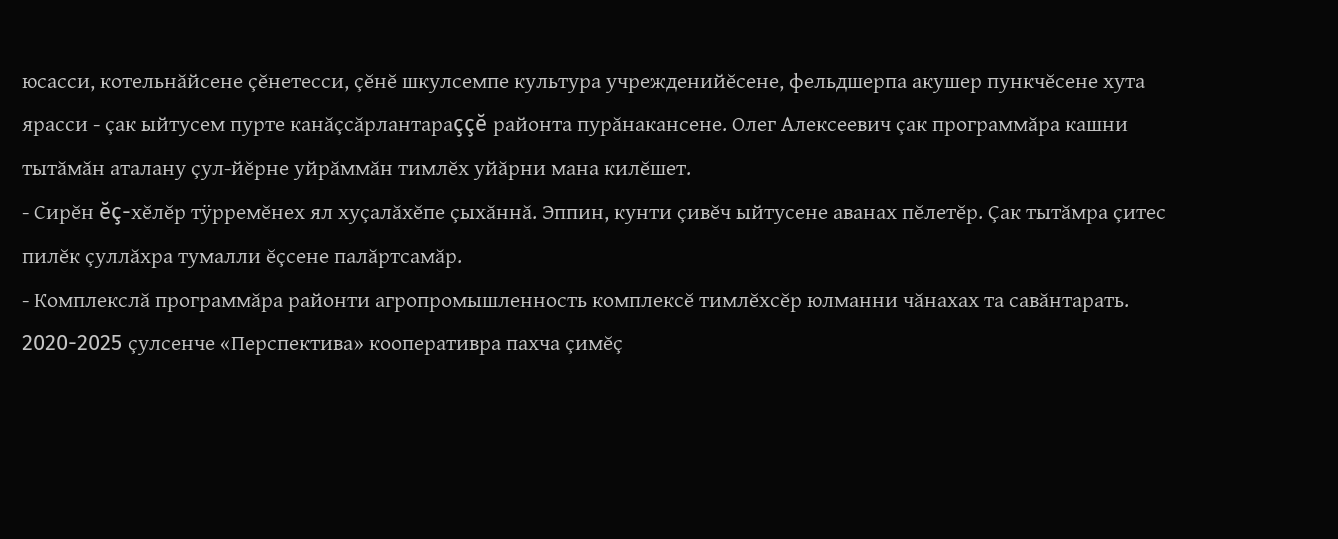юсасси, котельнăйсене çĕнетесси, çĕнĕ шкулсемпе культура учрежденийĕсене, фельдшерпа акушер пункчĕсене хута ярасси - çак ыйтусем пурте канăçсăрлантараççĕ районта пурăнакансене. Олег Алексеевич çак программăра кашни тытăмăн аталану çул-йĕрне уйрăммăн тимлĕх уйăрни мана килĕшет.
- Сирĕн ĕç-хĕлĕр тÿрремĕнех ял хуçалăхĕпе çыхăннă. Эппин, кунти çивĕч ыйтусене аванах пĕлетĕр. Çак тытăмра çитес пилĕк çуллăхра тумалли ĕçсене палăртсамăр.
- Комплекслă программăра районти агропромышленность комплексĕ тимлĕхсĕр юлманни чăнахах та савăнтарать. 2020-2025 çулсенче «Перспектива» кооперативра пахча çимĕç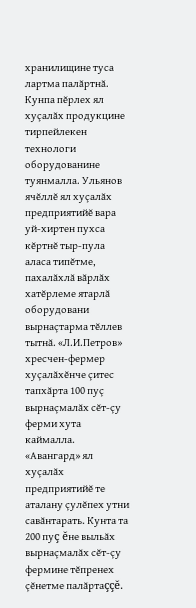хранилищине туса лартма палăртнă. Кунпа пĕрлех ял хуçалăх продукцине тирпейлекен технологи оборудованине туянмалла. Ульянов ячĕллĕ ял хуçалăх предприятийĕ вара уй-хиртен пухса кĕртнĕ тыр-пула аласа типĕтме, пахалăхлă вăрлăх хатĕрлеме ятарлă оборудовани вырнаçтарма тĕллев тытнă. «Л.И.Петров» хресчен-фермер хуçалăхĕнче çитес тапхăрта 100 пуç вырнаçмалăх сĕт-çу ферми хута каймалла. «Авангард» ял хуçалăх предприятийĕ те аталану çулĕпех утни савăнтарать. Кунта та 200 пуç ĕне выльăх вырнаçмалăх сĕт-çу фермине тĕпренех çĕнетме палăртаççĕ.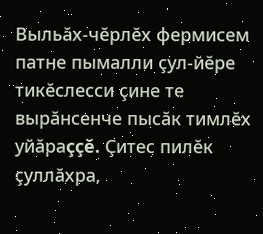Выльăх-чĕрлĕх фермисем патне пымалли çул-йĕре тикĕслесси çине те вырăнсенче пысăк тимлĕх уйăраççĕ. Çитес пилĕк çуллăхра,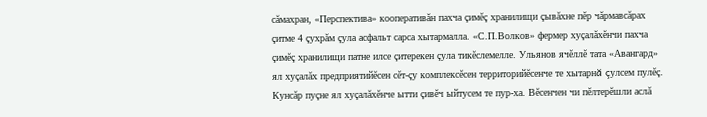сăмахран, «Перспектива» кооперативăн пахча çимĕç хранилищи çывăхне пĕр чăрмавсăрах çитме 4 çухрăм çула асфальт сарса хытармалла. «С.П.Волков» фермер хуçалăхĕнчи пахча çимĕç хранилищи патне илсе çитерекен çула тикĕслемелле. Ульянов ячĕллĕ тата «Авангард» ял хуçалăх предприятийĕсен сĕт-çу комплексĕсен территорийĕсенче те хытарнă çулсем пулĕç.
Кунсăр пуçне ял хуçалăхĕнче ытти çивĕч ыйтусем те пур-ха. Вĕсенчен чи пĕлтерĕшли аслă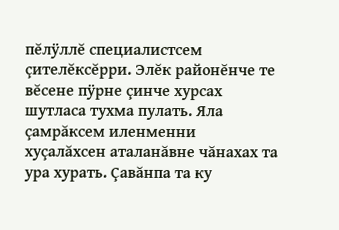пĕлÿллĕ специалистсем çителĕксĕрри. Элĕк районĕнче те вĕсене пÿрне çинче хурсах шутласа тухма пулать. Яла çамрăксем иленменни хуçалăхсен аталанăвне чăнахах та ура хурать. Çавăнпа та ку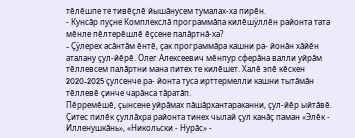тĕлĕшпе те тивĕçлĕ йышăнусем тумалах-ха пирĕн.
- Кунсăр пуçне Комплекслă программăпа килĕшÿллĕн районта тата мĕнле пĕлтерĕшлĕ ĕçсене палăртнă-ха?
- Çÿлерех асăнтăм ĕнтĕ, çак программăра кашни ра- йонăн хăйĕн аталану çул-йĕрĕ. Олег Алексеевич мĕнпур сферăна валли уйрăм тĕллевсем палăртни мана питех те килĕшет. Халĕ эпĕ кĕскен 2020-2025 çулсенче ра- йонта туса ирттермелли кашни тытăмăн тĕллевĕ çинче чарăнса тăратăп.
Пĕрремĕшĕ, çынсене уйрăмах пăшăрхантараканни, çул-йĕр ыйтăвĕ. Çитес пилĕк çуллăхра районта тинех чылай çул канăç паман «Элĕк - Илленушкăнь», «Никольски - Нурăс» -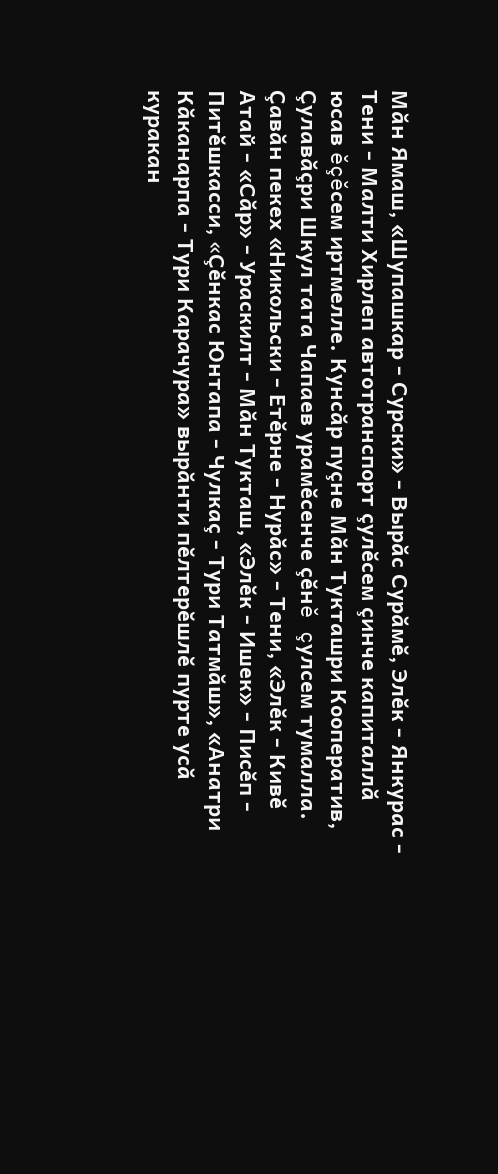Мăн Ямаш, «Шупашкар - Сурски» - Вырăс Сурăмĕ, Элĕк - Янкурас - Тени - Малти Хирлеп автотранспорт çулĕсем çинче капиталлă юсав ĕçĕсем иртмелле. Кунсăр пуçне Мăн Тукташри Кооператив, Çулавăçри Шкул тата Чапаев урамĕсенче çĕнĕ çулсем тумалла. Çавăн пекех «Никольски - Етĕрне - Нурăс» - Тени, «Элĕк - Кивĕ Атай - «Сăр» - Ураскилт - Мăн Тукташ, «Элĕк - Ишек» - Писĕп - Питĕшкасси, «Çĕнкас Юнтапа - Чулкаç - Тури Татмăш», «Анатри Кăканарпа - Тури Карачура» вырăнти пĕлтерĕшлĕ пурте усă куракан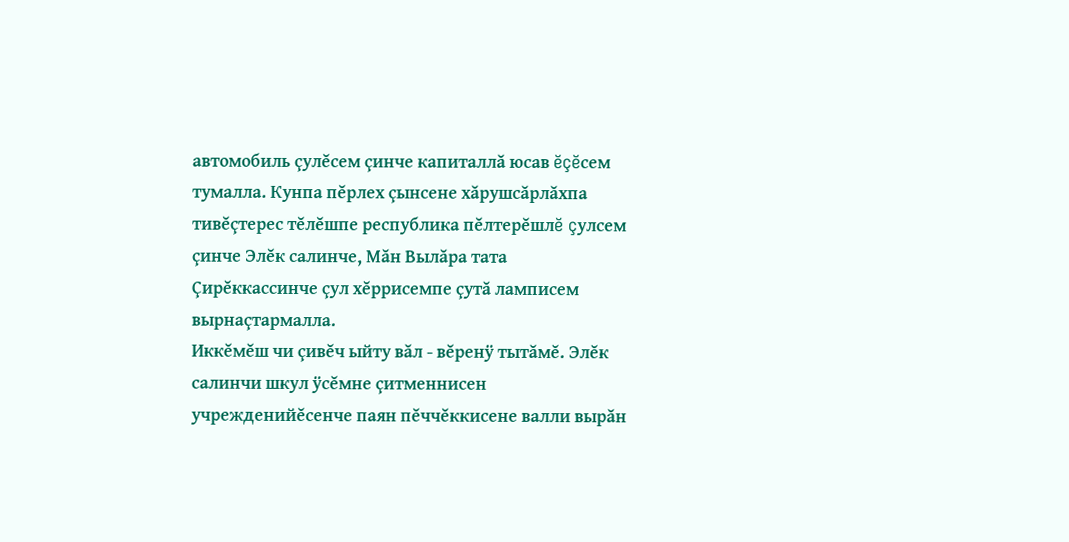автомобиль çулĕсем çинче капиталлă юсав ĕçĕсем тумалла. Кунпа пĕрлех çынсене хăрушсăрлăхпа тивĕçтерес тĕлĕшпе республика пĕлтерĕшлĕ çулсем çинче Элĕк салинче, Мăн Вылăра тата Çирĕккассинче çул хĕррисемпе çутă ламписем вырнаçтармалла.
Иккĕмĕш чи çивĕч ыйту вăл - вĕренÿ тытăмĕ. Элĕк салинчи шкул ÿсĕмне çитменнисен учрежденийĕсенче паян пĕччĕккисене валли вырăн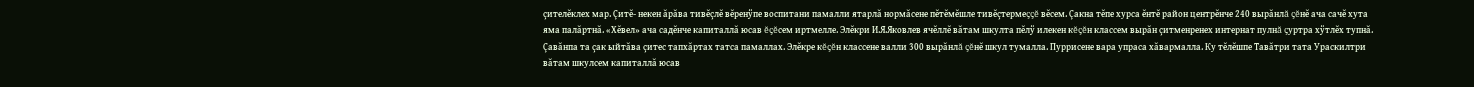çителĕклех мар. Çитĕ- некен ăрăва тивĕçлĕ вĕренÿпе воспитани памалли ятарлă нормăсене пĕтĕмĕшле тивĕçтермеççĕ вĕсем. Çакна тĕпе хурса ĕнтĕ район центрĕнче 240 вырăнлă çĕнĕ ача сачĕ хута яма палăртнă. «Хĕвел» ача садĕнче капиталлă юсав ĕçĕсем иртмелле. Элĕкри И.Я.Яковлев ячĕллĕ вăтам шкулта пĕлÿ илекен кĕçĕн классем вырăн çитменренех интернат пулнă çуртра хÿтлĕх тупнă. Çавăнпа та çак ыйтăва çитес тапхăртах татса памаллах. Элĕкре кĕçĕн классене валли 300 вырăнлă çĕнĕ шкул тумалла. Пуррисене вара упраса хăвармалла. Ку тĕлĕшпе Тавăтри тата Ураскилтри вăтам шкулсем капиталлă юсав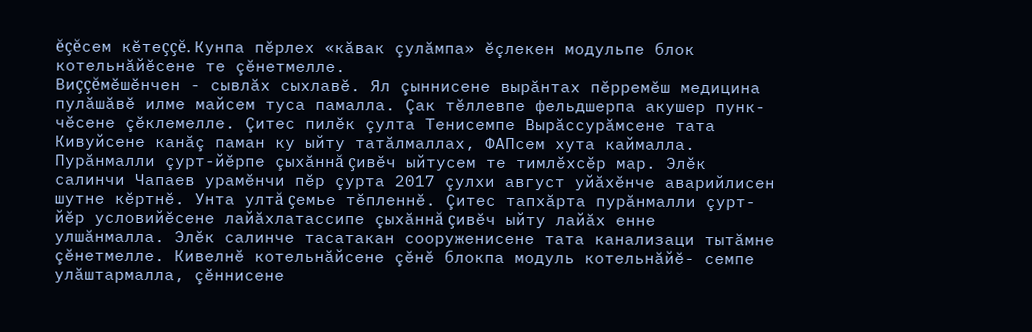ĕçĕсем кĕтеççĕ. Кунпа пĕрлех «кăвак çулăмпа» ĕçлекен модульпе блок котельнăйĕсене те çĕнетмелле.
Виççĕмĕшĕнчен - сывлăх сыхлавĕ. Ял çыннисене вырăнтах пĕрремĕш медицина пулăшăвĕ илме майсем туса памалла. Çак тĕллевпе фельдшерпа акушер пунк- чĕсене çĕклемелле. Çитес пилĕк çулта Тенисемпе Вырăссурăмсене тата Кивуйсене канăç паман ку ыйту татăлмаллах, ФАПсем хута каймалла.
Пурăнмалли çурт-йĕрпе çыхăннă çивĕч ыйтусем те тимлĕхсĕр мар. Элĕк салинчи Чапаев урамĕнчи пĕр çурта 2017 çулхи август уйăхĕнче аварийлисен шутне кĕртнĕ. Унта ултă çемье тĕпленнĕ. Çитес тапхăрта пурăнмалли çурт-йĕр условийĕсене лайăхлатассипе çыхăннă çивĕч ыйту лайăх енне улшăнмалла. Элĕк салинче тасатакан сооруженисене тата канализаци тытăмне çĕнетмелле. Кивелнĕ котельнăйсене çĕнĕ блокпа модуль котельнăйĕ- семпе улăштармалла, çĕннисене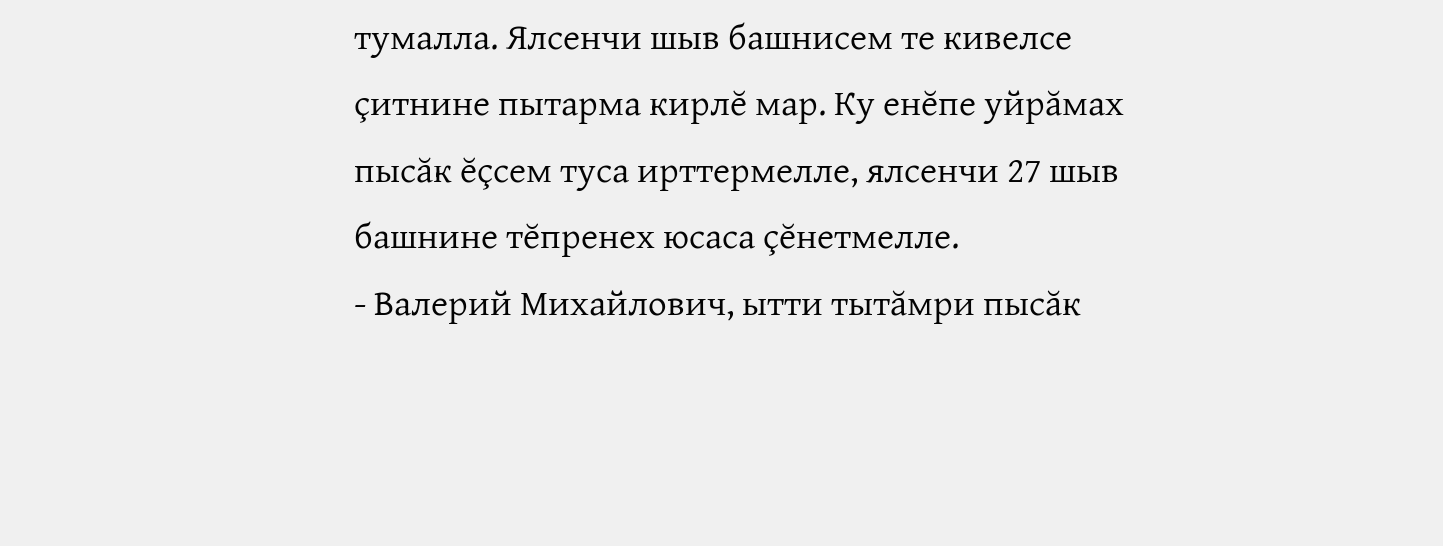тумалла. Ялсенчи шыв башнисем те кивелсе çитнине пытарма кирлĕ мар. Ку енĕпе уйрăмах пысăк ĕçсем туса ирттермелле, ялсенчи 27 шыв башнине тĕпренех юсаса çĕнетмелле.
- Валерий Михайлович, ытти тытăмри пысăк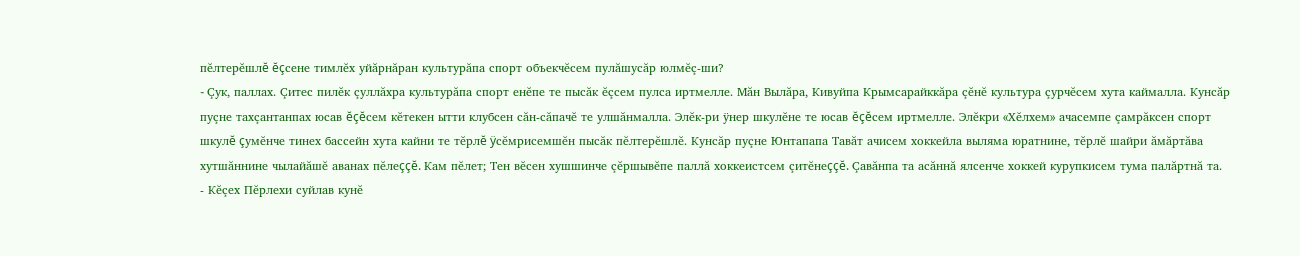пĕлтерĕшлĕ ĕçсене тимлĕх уйăрнăран культурăпа спорт объекчĕсем пулăшусăр юлмĕç-ши?
- Çук, паллах. Çитес пилĕк çуллăхра культурăпа спорт енĕпе те пысăк ĕçсем пулса иртмелле. Мăн Вылăра, Кивуйпа Крымсарайккăра çĕнĕ культура çурчĕсем хута каймалла. Кунсăр пуçне тахçантанпах юсав ĕçĕсем кĕтекен ытти клубсен сăн-сăпачĕ те улшăнмалла. Элĕк-ри ÿнер шкулĕне те юсав ĕçĕсем иртмелле. Элĕкри «Хĕлхем» ачасемпе çамрăксен спорт шкулĕ çумĕнче тинех бассейн хута кайни те тĕрлĕ ÿсĕмрисемшĕн пысăк пĕлтерĕшлĕ. Кунсăр пуçне Юнтапапа Тавăт ачисем хоккейла выляма юратнине, тĕрлĕ шайри ăмăртăва хутшăннине чылайăшĕ аванах пĕлеççĕ. Кам пĕлет; Тен вĕсен хушшинче çĕршывĕпе паллă хоккеистсем çитĕнеççĕ. Çавăнпа та асăннă ялсенче хоккей курупкисем тума палăртнă та.
- Кĕçех Пĕрлехи суйлав кунĕ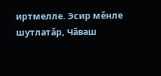иртмелле. Эсир мĕнле шутлатăр, Чăваш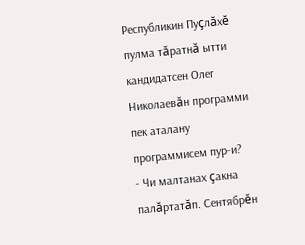Республикин Пуçлăхĕ пулма тăратнă ытти кандидатсен Олег Николаевăн программи пек аталану программисем пур-и?
- Чи малтанах çакна палăртатăп. Сентябрĕн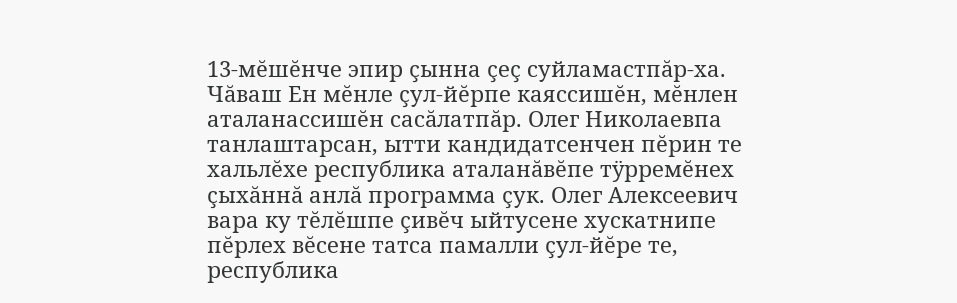13-мĕшĕнче эпир çынна çеç суйламастпăр-ха. Чăваш Ен мĕнле çул-йĕрпе каяссишĕн, мĕнлен аталанассишĕн сасăлатпăр. Олег Николаевпа танлаштарсан, ытти кандидатсенчен пĕрин те хальлĕхе республика аталанăвĕпе тÿрремĕнех çыхăннă анлă программа çук. Олег Алексеевич вара ку тĕлĕшпе çивĕч ыйтусене хускатнипе пĕрлех вĕсене татса памалли çул-йĕре те, республика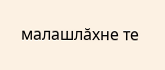малашлăхне те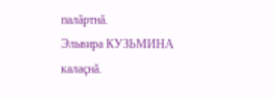палăртнă.
Эльвира КУЗЬМИНА
калаçнă.